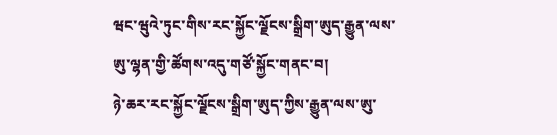ཝང་ཝུའེ་ཏུང་གིས་རང་སྐྱོང་ལྗོངས་སྒྲིག་ཨུད་རྒྱུན་ལས་ཨུ་ལྷན་གྱི་ཚོགས་འདུ་གཙོ་སྐྱོང་གནང་བ།
ཉེ་ཆར་རང་སྐྱོང་ལྗོངས་སྒྲིག་ཨུད་ཀྱིས་རྒྱུན་ལས་ཨུ་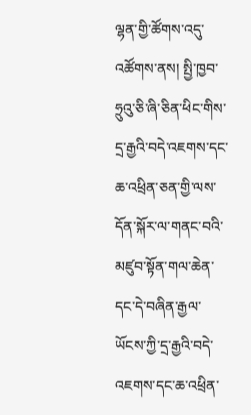ལྷན་གྱི་ཚོགས་འདུ་འཚོགས་ནས། སྤྱི་ཁྱབ་ཧྲུའུ་ཅི་ཞི་ཅིན་ཕིང་གིས་དྲ་རྒྱའི་བདེ་འཇགས་དང་ཆ་འཕྲིན་ཅན་གྱི་ལས་དོན་སྐོར་ལ་གནང་བའི་མཛུབ་སྟོན་གལ་ཆེན་དང་དེ་བཞིན་རྒྱལ་ཡོངས་ཀྱི་དྲ་རྒྱའི་བདེ་འཇགས་དང་ཆ་འཕྲིན་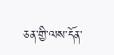ཅན་གྱི་ལས་དོན་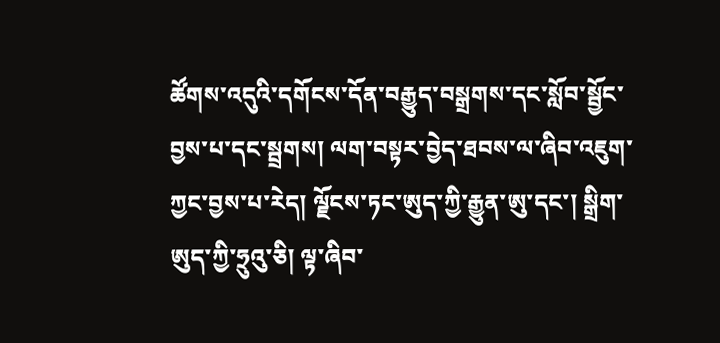ཚོགས་འདུའི་དགོངས་དོན་བརྒྱུད་བསྒྲགས་དང་སློབ་སྦྱོང་བྱས་པ་དང་སྦྲགས། ལག་བསྟར་བྱེད་ཐབས་ལ་ཞིབ་འཇུག་ཀྱང་བྱས་པ་རེད། ལྗོངས་ཏང་ཨུད་ཀྱི་རྒྱུན་ཨུ་དང་། སྒྲིག་ཨུད་ཀྱི་ཧྲུའུ་ཅི། ལྟ་ཞིབ་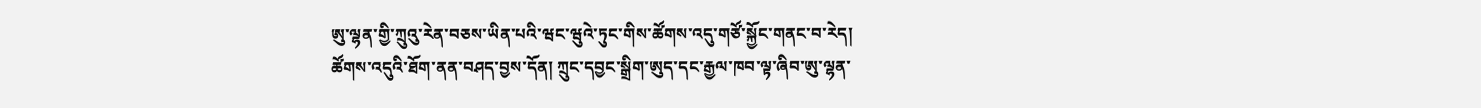ཨུ་ལྷན་གྱི་ཀྲུའུ་རེན་བཅས་ཡིན་པའི་ཝང་ཝུའེ་ཏུང་གིས་ཚོགས་འདུ་གཙོ་སྐྱོང་གནང་བ་རེད།
ཚོགས་འདུའི་ཐོག་ནན་བཤད་བྱས་དོན། ཀྲུང་དབྱང་སྒྲིག་ཨུད་དང་རྒྱལ་ཁབ་ལྟ་ཞིབ་ཨུ་ལྷན་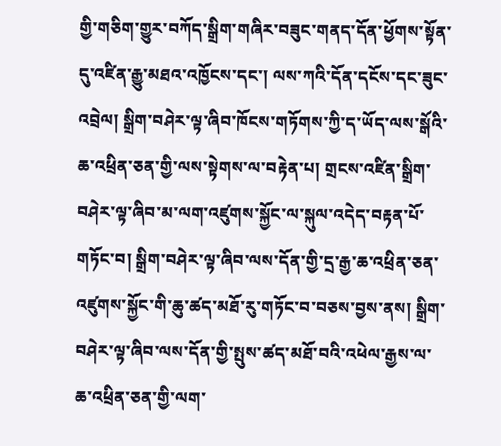གྱི་གཅིག་གྱུར་བཀོད་སྒྲིག་གཞིར་བཟུང་གནད་དོན་ཕྱོགས་སྟོན་དུ་འཛིན་རྒྱུ་མཐའ་འཁྱོངས་དང་། ལས་ཀའི་དོན་དངོས་དང་ཟུང་འབྲེལ། སྒྲིག་བཤེར་ལྟ་ཞིབ་ཁོངས་གཏོགས་ཀྱི་ད་ཡོད་ལས་སྒོའི་ཆ་འཕྲིན་ཅན་གྱི་ལས་སྟེགས་ལ་བརྟེན་པ། གྲངས་འཛིན་སྒྲིག་བཤེར་ལྟ་ཞིབ་མ་ལག་འཛུགས་སྐྱོང་ལ་སྐུལ་འདེད་བརྟན་པོ་གཏོང་བ། སྒྲིག་བཤེར་ལྟ་ཞིབ་ལས་དོན་གྱི་དྲ་རྒྱ་ཆ་འཕྲིན་ཅན་འཛུགས་སྐྱོང་གི་ཆུ་ཚད་མཐོ་རུ་གཏོང་བ་བཅས་བྱས་ནས། སྒྲིག་བཤེར་ལྟ་ཞིབ་ལས་དོན་གྱི་སྤུས་ཚད་མཐོ་བའི་འཕེལ་རྒྱས་ལ་ཆ་འཕྲིན་ཅན་གྱི་ལག་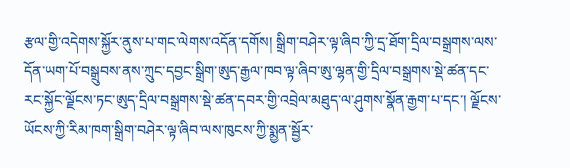རྩལ་གྱི་འདེགས་སྐྱོར་ནུས་པ་གང་ལེགས་འདོན་དགོས། སྒྲིག་བཤེར་ལྟ་ཞིབ་ཀྱི་དྲ་ཐོག་དྲིལ་བསྒྲགས་ལས་དོན་ཡག་པོ་བསྒྲུབས་ནས་ཀྲུང་དབྱང་སྒྲིག་ཨུད་རྒྱལ་ཁབ་ལྟ་ཞིབ་ཨུ་ལྷན་གྱི་དྲིལ་བསྒྲགས་སྡེ་ཚན་དང་རང་སྐྱོང་ལྗོངས་ཏང་ཨུད་དྲིལ་བསྒྲགས་སྡེ་ཚན་དབར་གྱི་འབྲེལ་མཐུད་ལ་ཤུགས་སྣོན་རྒྱག་པ་དང་། ལྗོངས་ཡོངས་ཀྱི་རིམ་ཁག་སྒྲིག་བཤེར་ལྟ་ཞིབ་ལས་ཁུངས་ཀྱི་སྨྱན་སྦྱོར་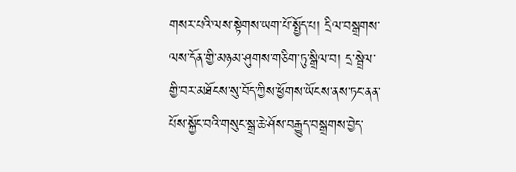གསར་པའི་ལས་སྟེགས་ཡག་པོ་སྤྱོད་པ། དྲིལ་བསྒྲགས་ལས་དོན་གྱི་མཉམ་ཤུགས་གཅིག་ཏུ་སྒྲིལ་བ། དྲ་སྦྲེལ་གྱི་བར་མཐོངས་སུ་བོད་ཀྱིས་ཕྱོགས་ཡོངས་ནས་ཏང་ནན་པོས་སྐྱོང་བའི་གསུང་སྒྲ་ཆེ་ཤོས་བརྒྱུད་བསྒྲགས་བྱེད་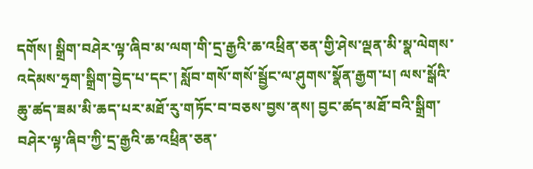དགོས། སྒྲིག་བཤེར་ལྟ་ཞིབ་མ་ལག་གི་དྲ་རྒྱའི་ཆ་འཕྲིན་ཅན་གྱི་ཤེས་ལྡན་མི་སྣ་ལེགས་འདེམས་ཧྲག་སྒྲིག་བྱེད་པ་དང་། སློབ་གསོ་གསོ་སྦྱོང་ལ་ཤུགས་སྣོན་རྒྱག་པ། ལས་སྒོའི་ཆུ་ཚད་ཟམ་མི་ཆད་པར་མཐོ་རུ་གཏོང་བ་བཅས་བྱས་ནས། བྱང་ཚད་མཐོ་བའི་སྒྲིག་བཤེར་ལྟ་ཞིབ་ཀྱི་དྲ་རྒྱའི་ཆ་འཕྲིན་ཅན་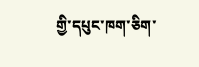གྱི་དཔུང་ཁག་ཅིག་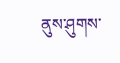ནུས་ཤུགས་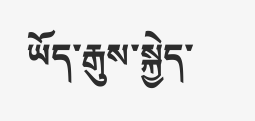ཡོད་རྒུས་སྐྱེད་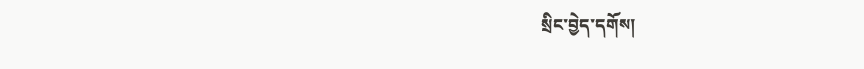སྲིང་བྱེད་དགོས།